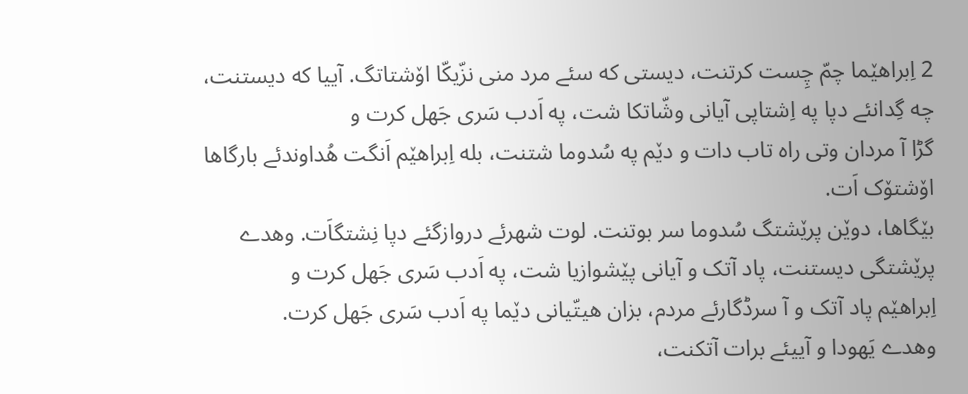2 اِبراهێما چمّ چِست کرتنت، دیستی که سئے مرد منی نزّیکّا اۆشتاتگ. آییا که دیستنت، چه گِدانئے دپا په اِشتاپی آیانی وشّاتکا شت، په اَدب سَری جَهل کرت و
گڑا آ مردان وتی راه تاب دات و دێم په سُدوما شتنت، بله اِبراهێم اَنگت هُداوندئے بارگاها اۆشتۆک اَت.
بێگاها، دوێن پرێشتگ سُدوما سر بوتنت. لوت شهرئے دروازگئے دپا نِشتگاَت. وهدے پرێشتگی دیستنت، پاد آتک و آیانی پێشوازیا شت، په اَدب سَری جَهل کرت و
اِبراهێم پاد آتک و آ سرڈگارئے مردم، بزان هیتّیانی دێما په اَدب سَری جَهل کرت.
وهدے یَهودا و آییئے برات آتکنت،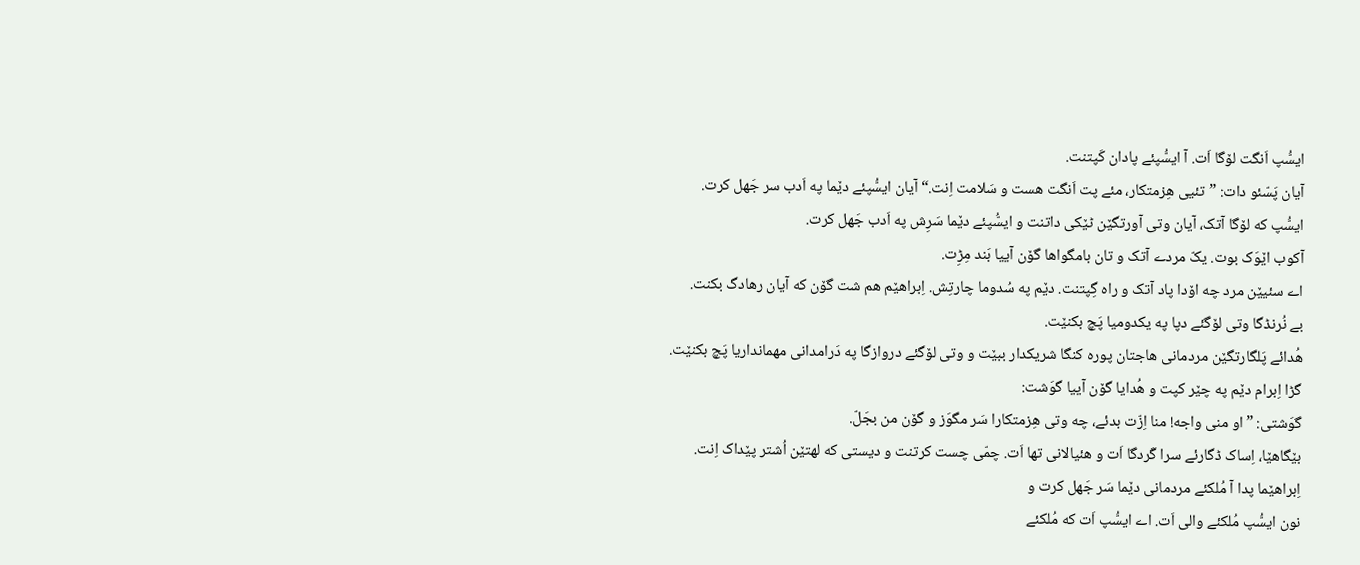ایسُّپ اَنگت لۆگا اَت. آ ایسُّپئے پادان کَپتنت.
آیان پَسّئو دات: ”تئیی هِزمتکار، مئے پت اَنگت هست و سَلامت اِنت.“ آیان ایسُّپئے دێما په اَدب سر جَهل کرت.
ایسُّپ که لۆگا آتک، آیان وتی آورتگێن ٹێکی داتنت و ایسُّپئے دێما سَرِش په اَدب جَهل کرت.
آکوب اێوَک بوت. یکّ مردے آتک و تان بامگواها گۆن آییا بَند مِڑِت.
اے سئیێن مرد چه اۆدا پاد آتک و راه گِپتنت. دێم په سُدوما چارتِش. اِبراهێم هم شت گۆن که آیان رهادگ بکنت.
بے نُرنڈگا وتی لۆگئے دپا په یکدومیا پَچ بکنێت.
هُدائے پَلگارتگێن مردمانی هاجتان پوره کنگا شریکدار ببێت و وتی لۆگئے دروازگا په دَرامدانی مهمانداریا پَچ بکنێت.
گڑا اِبرام دێم په چێر کپت و هُدایا گۆن آییا گوَشت:
گوَشتی: ”او منی واجه! منا اِزّت بدئے، چه وتی هِزمتکارا سَر مگوَز و گۆن من بجَلّ.
بێگاهێا، اِساک ڈگارئے سرا گَردگا اَت و هئیالانی تها اَت. چمّی چست کرتنت و دیستی که لهتێن اُشتر پێداک اِنت.
اِبراهێما پدا آ مُلکئے مردمانی دێما سَر جَهل کرت و
نون ایسُّپ مُلکئے والی اَت. اے ایسُّپ اَت که مُلکئے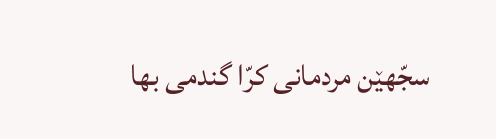سجّهێن مردمانی کرّا گندمی بها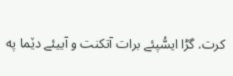کرت. گڑا ایسُّپئے برات آتکنت و آییئے دێما په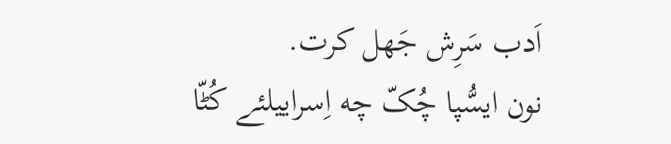اَدب سَرِش جَهل کرت.
نون ایسُّپا چُکّ چه اِسراییلئے کُٹّا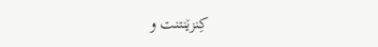کِنزێنتنت و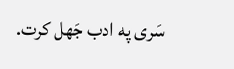سَری په ادب جَهل کرت.